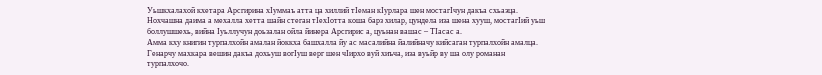Уьшкхалахой кхетара Арсгирина хIуммаъ атта ца хиллий тIеман кIурлара шен мостагIчун дакъа схьаэца. Нохчашна даима а мехалла хетта шайн стеган тIехIотта коша барз хилар, цундела иза шена хууш, мостагIий уьш боллушшехь, вийна Iуьллучун доьзалан ойла йинера Арсгирис а, цуьнан вашас – ТIасас а.
Амма кху книгин турпалхойн амалан йоккха башхалла йу ас масалийна йалийначу кийсаган турпалхойн амалца. Генарчу махкара вешин дакъа дохьуш вогIуш верг шен чIирхо вуй хиъча, иза вуьйр ву ша олу романан турпалхочо.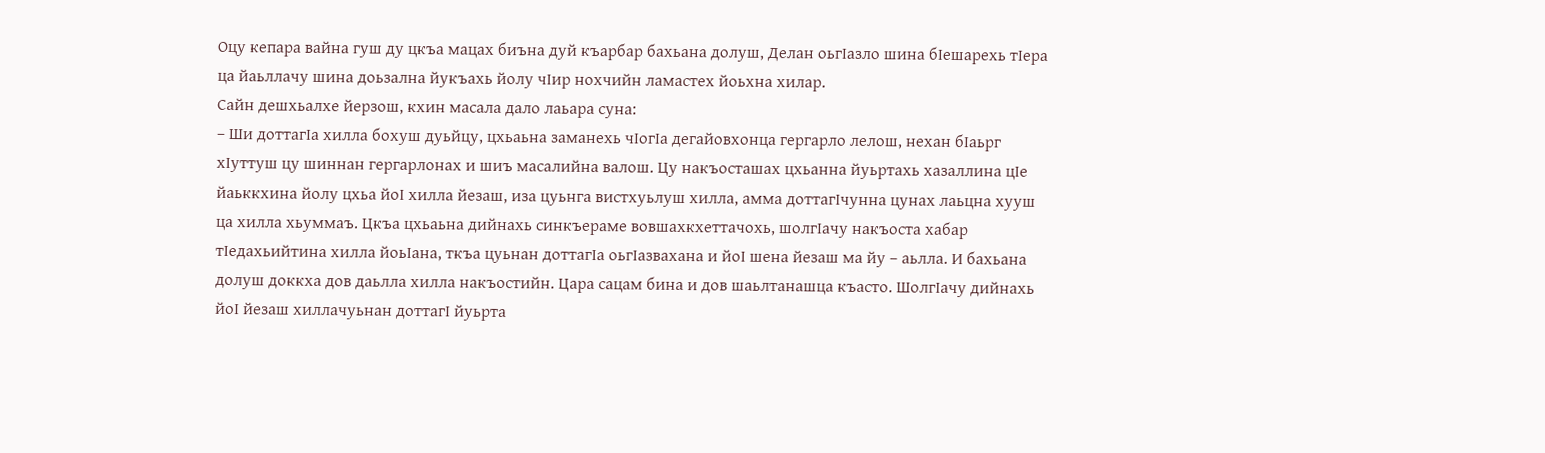Оцу кепара вайна гуш ду цкъа мацах биъна дуй къарбар бахьана долуш, Делан оьгIазло шина бIешарехь тIера ца йаьллачу шина доьзална йукъахь йолу чIир нохчийн ламастех йоьхна хилар.
Сайн дешхьалхе йерзош, кхин масала дало лаьара суна:
– Ши доттагIа хилла бохуш дуьйцу, цхьаьна заманехь чIогIа дегайовхонца гергарло лелош, нехан бIаьрг хIуттуш цу шиннан гергарлонах и шиъ масалийна валош. Цу накъосташах цхьанна йуьртахь хазаллина цIе йаьккхина йолу цхьа йоI хилла йезаш, иза цуьнга вистхуьлуш хилла, амма доттагIчунна цунах лаьцна хууш ца хилла хьуммаъ. Цкъа цхьаьна дийнахь синкъераме вовшахкхеттачохь, шолгIачу накъоста хабар тIедахьийтина хилла йоьIана, ткъа цуьнан доттагIа оьгIазвахана и йоI шена йезаш ма йу – аьлла. И бахьана долуш доккха дов даьлла хилла накъостийн. Цара сацам бина и дов шаьлтанашца къасто. ШолгIачу дийнахь йоI йезаш хиллачуьнан доттагI йуьрта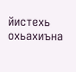йистехь охьахиъна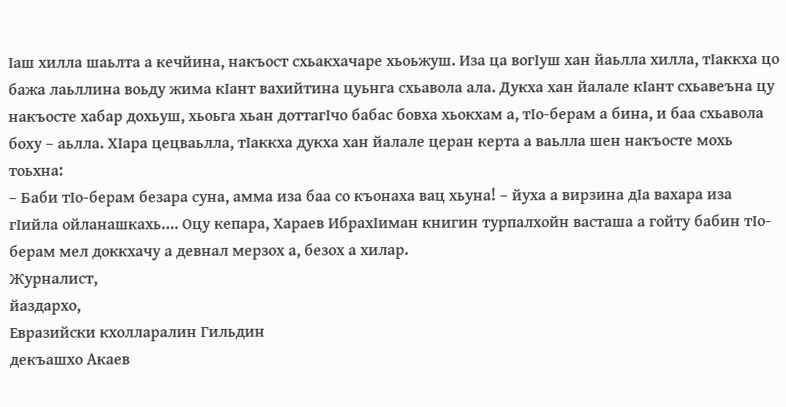Iаш хилла шаьлта а кечйина, накъост схьакхачаре хьоьжуш. Иза ца вогIуш хан йаьлла хилла, тIаккха цо бажа лаьллина воьду жима кIант вахийтина цуьнга схьавола ала. Дукха хан йалале кIант схьавеъна цу накъосте хабар дохьуш, хьоьга хьан доттагIчо бабас бовха хьокхам а, тIо-берам а бина, и баа схьавола боху – аьлла. ХIара цецваьлла, тIаккха дукха хан йалале церан керта а ваьлла шен накъосте мохь тоьхна:
– Баби тIо-берам безара суна, амма иза баа со къонаха вац хьуна! – йуха а вирзина дIа вахара иза гIийла ойланашкахь…. Оцу кепара, Хараев ИбрахIиман книгин турпалхойн васташа а гойту бабин тIо-берам мел доккхачу а девнал мерзох а, безох а хилар.
Журналист,
йаздархо,
Евразийски кхолларалин Гильдин
декъашхо Акаев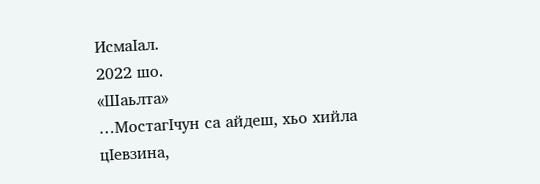ИсмаIал.
2022 шо.
«Шаьлта»
…МостагIчун са айдеш, хьо хийла цIевзина,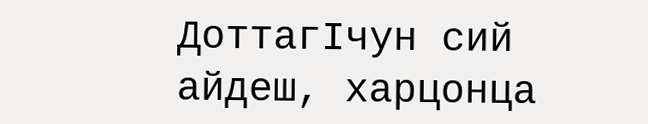ДоттагIчун сий айдеш, харцонца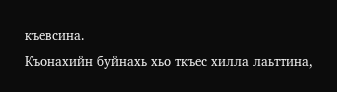къевсина.
Къонахийн буйнахь хьо ткъес хилла лаьттина,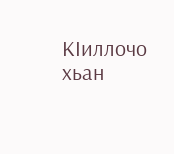КIиллочо хьан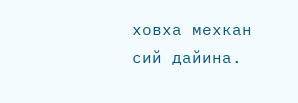ховха мехкан сий дайина.